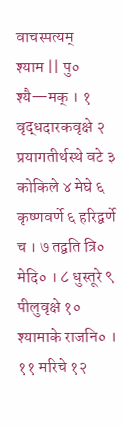वाचस्पत्यम्
श्याम || पु० श्यै—मक् । १ वृद्धदारकवृक्षे २ प्रयागतीर्थस्थे वटे ३ कोकिले ४ मेघे ६ कृष्णवर्णे ६ हरिद्वर्णे च । ७ तद्वति त्रि० मेदि० । ८ धुस्तूरे ९ पीलुवृक्षे १० श्यामाके राजनि० । ११ मरिचे १२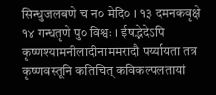सिन्धुजलबणे च न० मेदि० । १३ दमनकवृक्षे १४ गन्धतृणे पु० विश्वः । ईषद्भेदेऽपि कृष्णश्यामनीलादीनाममरादौ पर्य्यायता तत्र कृष्णवस्तूनि कतिचित् कविकल्पलतायां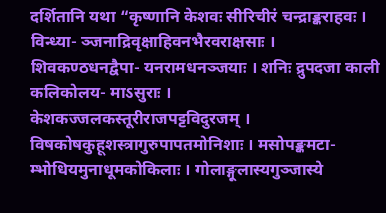दर्शितानि यथा “कृष्णानि केशवः सीरिचीरं चन्द्राङ्कराहवः । विन्ध्या- ञ्जनाद्रिवृक्षाहिवनभैरवराक्षसाः । शिवकण्ठधनद्वैपा- यनरामधनञ्जयाः । शनिः द्रुपदजा काली कलिकोलय- माऽसुराः । केशकज्जलकस्तूरीराजपट्टविदुरजम् । विषकोषकुहूशस्त्रागुरुपापतमोनिशाः । मसोपङ्कमटा- म्भोधियमुनाधूमकोकिलाः । गोलाङ्गूलास्यगुञ्जास्ये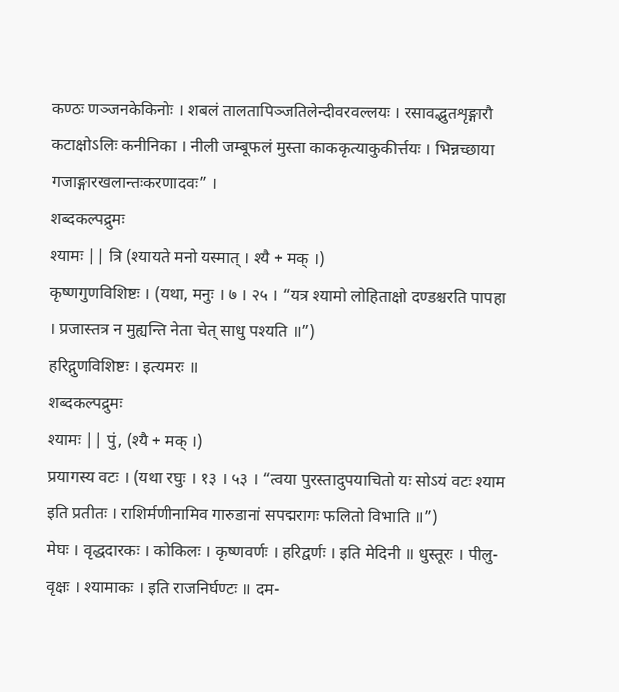कण्ठः णञ्जनकेकिनोः । शबलं तालतापिञ्जतिलेन्दीवरवल्लयः । रसावद्भुतशृङ्गारौ कटाक्षोऽलिः कनीनिका । नीली जम्बूफलं मुस्ता काककृत्याकुकीर्त्तयः । भिन्नच्छाया गजाङ्गारखलान्तःकरणादवः” ।
शब्दकल्पद्रुमः
श्यामः || त्रि (श्यायते मनो यस्मात् । श्यै + मक् ।)
कृष्णगुणविशिष्टः । (यथा, मनुः । ७ । २५ । “यत्र श्यामो लोहिताक्षो दण्डश्चरति पापहा । प्रजास्तत्र न मुह्यन्ति नेता चेत् साधु पश्यति ॥”)
हरिद्गुणविशिष्टः । इत्यमरः ॥
शब्दकल्पद्रुमः
श्यामः || पुं, (श्यै + मक् ।)
प्रयागस्य वटः । (यथा रघुः । १३ । ५३ । “त्वया पुरस्तादुपयाचितो यः सोऽयं वटः श्याम इति प्रतीतः । राशिर्मणीनामिव गारुडानां सपद्मरागः फलितो विभाति ॥”)
मेघः । वृद्धदारकः । कोकिलः । कृष्णवर्णः । हरिद्वर्णः । इति मेदिनी ॥ धुस्तूरः । पीलु- वृक्षः । श्यामाकः । इति राजनिर्घण्टः ॥ दम-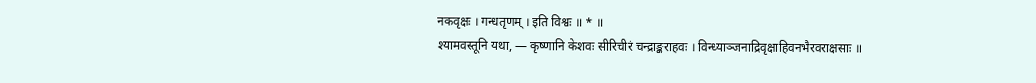नकवृक्षः । गन्धतृणम् । इति विश्वः ॥ * ॥
श्यामवस्तूनि यथा, — कृष्णानि केशवः सीरिचीरं चन्द्राङ्कराहवः । विन्ध्याञ्जनाद्रिवृक्षाहिवनभैरवराक्षसाः ॥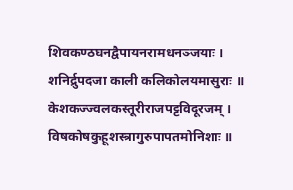शिवकण्ठघनद्वैपायनरामधनञ्जयाः । शनिर्द्रुपदजा काली कलिकोलयमासुराः ॥ केशकज्ज्वलकस्तूरीराजपट्टविदूरजम् । विषकोषकुहूशस्त्रागुरुपापतमोनिशाः ॥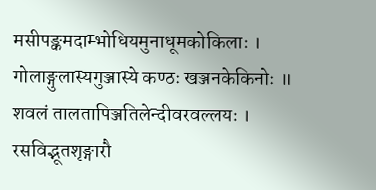मसीपङ्कमदाम्भोधियमुनाधूमकोकिलाः । गोलाङ्गुलास्यगुञ्जास्ये कण्ठः खञ्जनकेकिनोः ॥ शवलं तालतापिञ्जतिलेन्दीवरवल्लयः । रसविद्भूतशृङ्गारौ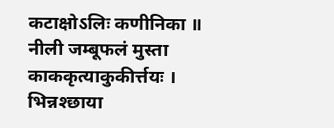कटाक्षोऽलिः कणीनिका ॥ नीली जम्बूफलं मुस्ता काककृत्याकुकीर्त्तयः । भिन्नश्छाया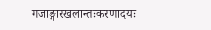गजाङ्गारखलान्तःकरणादयः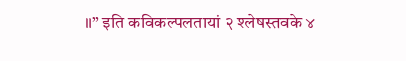॥” इति कविकल्पलतायां २ श्लेषस्तवके ४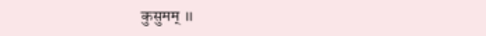कुसुमम् ॥